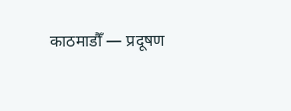काठमाडौँ — प्रदूषण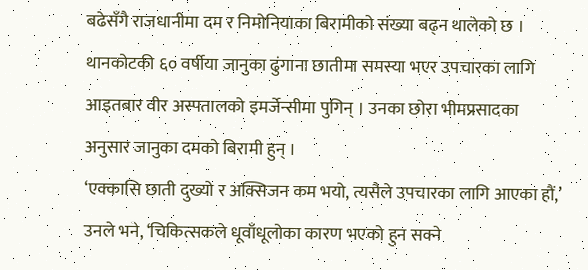बढेसँगै राजधानीमा दम र निमोनियाका बिरामीको संख्या बढ्न थालेको छ । थानकोटकी ६० वर्षीया जानुका ढुंगाना छातीमा समस्या भएर उपचारका लागि आइतबार वीर अस्पतालको इमर्जेन्सीमा पुगिन् । उनका छोरा भीमप्रसादका अनुसार जानुका दमको बिरामी हुन् ।
‘एक्कासि छाती दुख्यो र अक्सिजन कम भयो, त्यसैले उपचारका लागि आएका हौं,’ उनले भने, ‘चिकित्सकले धूवाँधूलोका कारण भएको हुन सक्ने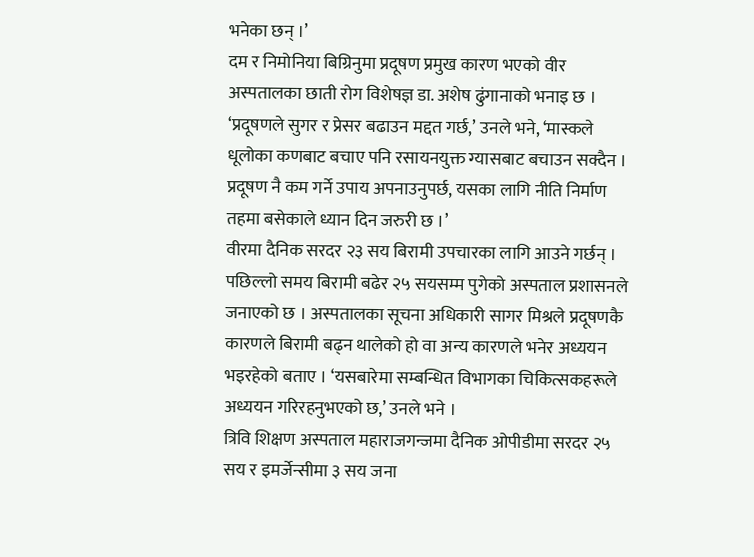भनेका छन् ।’
दम र निमोनिया बिग्रिनुमा प्रदूषण प्रमुख कारण भएको वीर अस्पतालका छाती रोग विशेषज्ञ डा. अशेष ढुंगानाको भनाइ छ । ‘प्रदूषणले सुगर र प्रेसर बढाउन मद्दत गर्छ,’ उनले भने, ‘मास्कले धूलोका कणबाट बचाए पनि रसायनयुक्त ग्यासबाट बचाउन सक्दैन । प्रदूषण नै कम गर्ने उपाय अपनाउनुपर्छ, यसका लागि नीति निर्माण तहमा बसेकाले ध्यान दिन जरुरी छ ।’
वीरमा दैनिक सरदर २३ सय बिरामी उपचारका लागि आउने गर्छन् । पछिल्लो समय बिरामी बढेर २५ सयसम्म पुगेको अस्पताल प्रशासनले जनाएको छ । अस्पतालका सूचना अधिकारी सागर मिश्रले प्रदूषणकै कारणले बिरामी बढ्न थालेको हो वा अन्य कारणले भनेर अध्ययन भइरहेको बताए । ‘यसबारेमा सम्बन्धित विभागका चिकित्सकहरूले अध्ययन गरिरहनुभएको छ,’ उनले भने ।
त्रिवि शिक्षण अस्पताल महाराजगन्जमा दैनिक ओपीडीमा सरदर २५ सय र इमर्जेन्सीमा ३ सय जना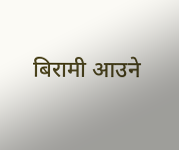बिरामी आउने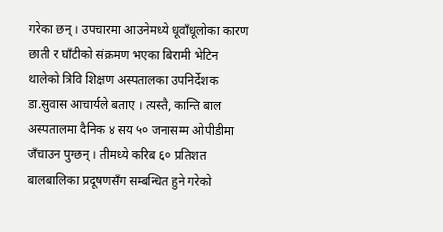गरेका छन् । उपचारमा आउनेमध्ये धूवाँधूलोका कारण छाती र घाँटीको संक्रमण भएका बिरामी भेटिन थालेको त्रिवि शिक्षण अस्पतालका उपनिर्देशक डा.सुवास आचार्यले बताए । त्यस्तै, कान्ति बाल अस्पतालमा दैनिक ४ सय ५० जनासम्म ओपीडीमा जँचाउन पुग्छन् । तीमध्ये करिब ६० प्रतिशत बालबालिका प्रदूषणसँग सम्बन्धित हुने गरेको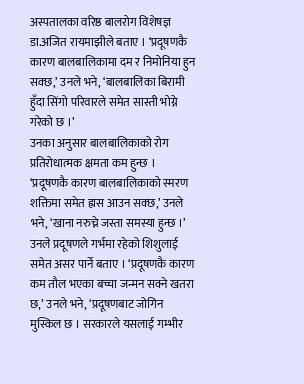अस्पतालका वरिष्ठ बालरोग विशेषज्ञ डा.अजित रायमाझीले बताए । ‘प्रदूषणकै कारण बालबालिकामा दम र निमोनिया हुन सक्छ,’ उनले भने, ‘बालबालिका बिरामी हुँदा सिंगो परिवारले समेत सास्ती भोग्ने गरेको छ ।’
उनका अनुसार बालबालिकाको रोग प्रतिरोधात्मक क्षमता कम हुन्छ । ‘प्रदूषणकै कारण बालबालिकाको स्मरण शक्तिमा समेत ह्रास आउन सक्छ,’ उनले भने, ‘खाना नरुच्ने जस्ता समस्या हुन्छ ।’ उनले प्रदूषणले गर्भमा रहेको शिशुलाई समेत असर पार्ने बताए । ‘प्रदूषणकै कारण कम तौल भएका बच्चा जन्मन सक्ने खतरा छ,’ उनले भने, ‘प्रदूषणबाट जोगिन मुस्किल छ । सरकारले यसलाई गम्भीर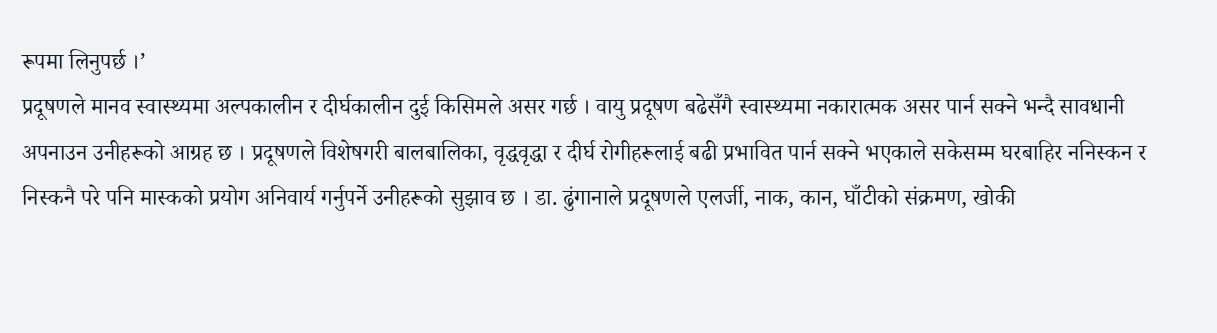रूपमा लिनुपर्छ ।’
प्रदूषणले मानव स्वास्थ्यमा अल्पकालीन र दीर्घकालीन दुई किसिमले असर गर्छ । वायु प्रदूषण बढेसँगै स्वास्थ्यमा नकारात्मक असर पार्न सक्ने भन्दै सावधानी अपनाउन उनीहरूको आग्रह छ । प्रदूषणले विशेषगरी बालबालिका, वृद्धवृद्धा र दीर्घ रोगीहरूलाई बढी प्रभावित पार्न सक्ने भएकाले सकेसम्म घरबाहिर ननिस्कन र निस्कनै परे पनि मास्कको प्रयोग अनिवार्य गर्नुपर्ने उनीहरूको सुझाव छ । डा. ढुंगानाले प्रदूषणले एलर्जी, नाक, कान, घाँटीको संक्रमण, खोकी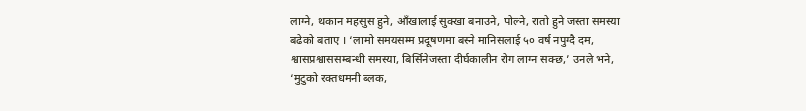लाग्ने, थकान महसुस हुने, आँखालाई सुक्खा बनाउने, पोल्ने, रातो हुने जस्ता समस्या बढेको बताए । ‘लामो समयसम्म प्रदूषणमा बस्ने मानिसलाई ५० वर्ष नपुग्दै दम, श्वासप्रश्वाससम्बन्धी समस्या, बिर्सिनेजस्ता दीर्घकालीन रोग लाग्न सक्छ,’ उनले भने, ‘मुटुको रक्तधमनी ब्लक,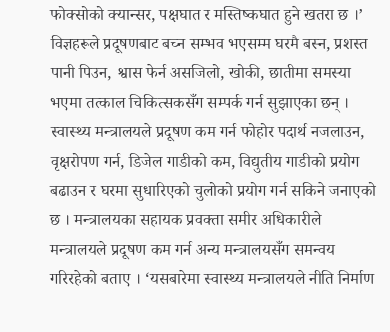फोक्सोको क्यान्सर, पक्षघात र मस्तिष्कघात हुने खतरा छ ।’
विज्ञहरूले प्रदूषणबाट बच्न सम्भव भएसम्म घरमै बस्न, प्रशस्त पानी पिउन, श्वास फेर्न असजिलो, खोकी, छातीमा समस्या भएमा तत्काल चिकित्सकसँग सम्पर्क गर्न सुझाएका छन् । स्वास्थ्य मन्त्रालयले प्रदूषण कम गर्न फोहोर पदार्थ नजलाउन, वृक्षरोपण गर्न, डिजेल गाडीको कम, विद्युतीय गाडीको प्रयोग बढाउन र घरमा सुधारिएको चुलोको प्रयोग गर्न सकिने जनाएको छ । मन्त्रालयका सहायक प्रवक्ता समीर अधिकारीले मन्त्रालयले प्रदूषण कम गर्न अन्य मन्त्रालयसँग समन्वय गरिरहेको बताए । ‘यसबारेमा स्वास्थ्य मन्त्रालयले नीति निर्माण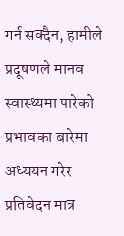गर्न सक्दैन, हामीले प्रदूषणले मानव स्वास्थ्यमा पारेको प्रभावका बारेमा अध्ययन गरेर प्रतिवेदन मात्र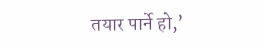तयार पार्ने हो,’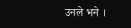उनले भने ।